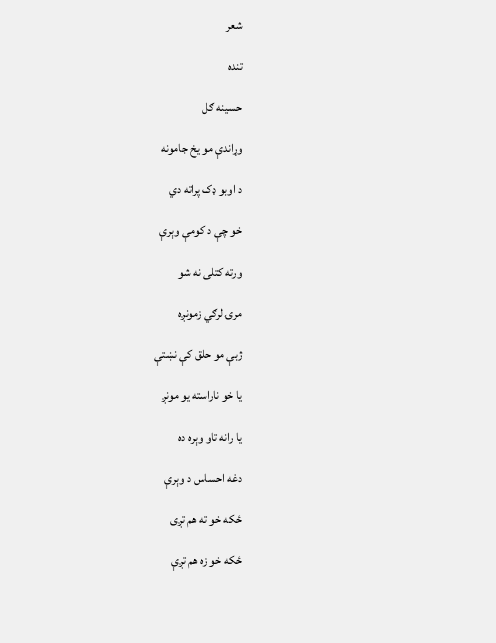شعر

تنده

حسینه ګل

وړاندې مو یخ جامونه

د اوبو ډک پراته دي

خو چې د کومې وېرې

ورته کتلی نه شو

مرۍ لرګي زمونږه

ژبې مو حلق کې نښتې

یا خو ناراسته یو مونږ

یا رانه تاو وېره ده

دغه احساس د وېرې

ځکه خو ته هم تږی

ځکه خو زه هم تږې